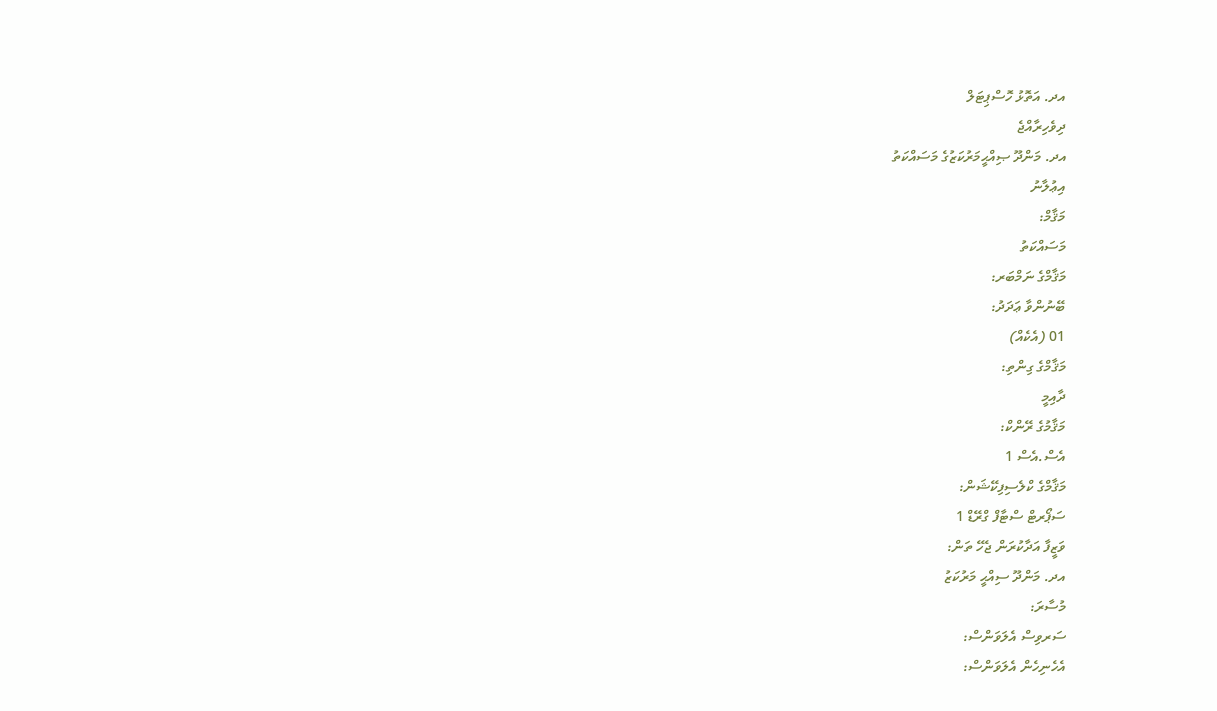އދ. އަތޮޅު ހޮސްޕިޓަލް
ދިވެހިރާއްޖެ
އދ. މަންދޫ ޞިއްޙީމަރުކަޒުގެ މަސައްކަތު
އިޢުލާނު
މަޤާމް:
މަސައްކަތު
މަޤާމްގެ ނަމްބަރ:
ބޭނުންވާ ޢަދަދު:
01 (އެކެއް)
މަޤާމްގެ ގިންތި:
ދާއިމީ
މަޤާމުގެ ރޭންކް:
އެސް.އެސް 1
މަޤާމްގެ ކްލެސިފިކޭޝަން:
ސަޕޯރޓް ސްޓާފް ގްރޭޑް 1
ވަޒީފާ އަދާކުރަން ޖެހޭ ތަން:
އދ. މަންދޫ ސިއްޙީ މަރުކަޒު
މުސާރަ:
ސަރވިސް އެލަވަންސް:
އެހެނިހެން އެލަވަންސް: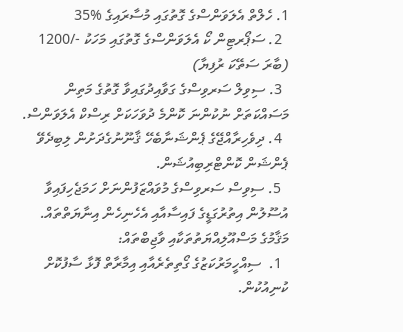1. ހެލްތް އެލަވަންސްގެ ގޮތުގައި މުސާރައިގެ %35
  2. ސަޕޯރޓިން ކޯ އެލަވަންސްގެ ގޮތުގައި މަހަކު -/1200 (ބާރަ ސަތޭކަ ރުފިޔާ)
  3. ސިވިލް ސަރވިސްގެ ގަވާއިދުގައިވާ ގޮތުގެ މަތިން މަސައްކަތަށް ނުކުންނަ ކޮންމެ ދުވަހަކަށް ރިސްކް އެލަވަންސް.
  4. ދިވެހިރާއްޖޭގެ ޕެންޝަނާބެހޭ ޤާނޫނުގެދަށުން ލިބިދެވޭ ޕެންޝަން ކޮންޓްރިބިއުޝަން.
  5. ސިވިސް ސަރވިސްގެ މުވައްޒަފުންނަށް ހަމަޖެހިފައިވާ އުސޫލުން އިތުރުގަޑީގެ ފައިސާއާއި އެހެނިހެން އިނާޔަތްތައް.
މަޤާމުގެ މަސްއޫލިއްޔަތުތަކާއި ވާޖިބްތައް:
  1.  ސިއްހީމަރުކަޒުގެ ގޯތިތެރެއާއި އިމާރާތް ފޮޅާ ސާފުކޮށް ކުނިއުކުން.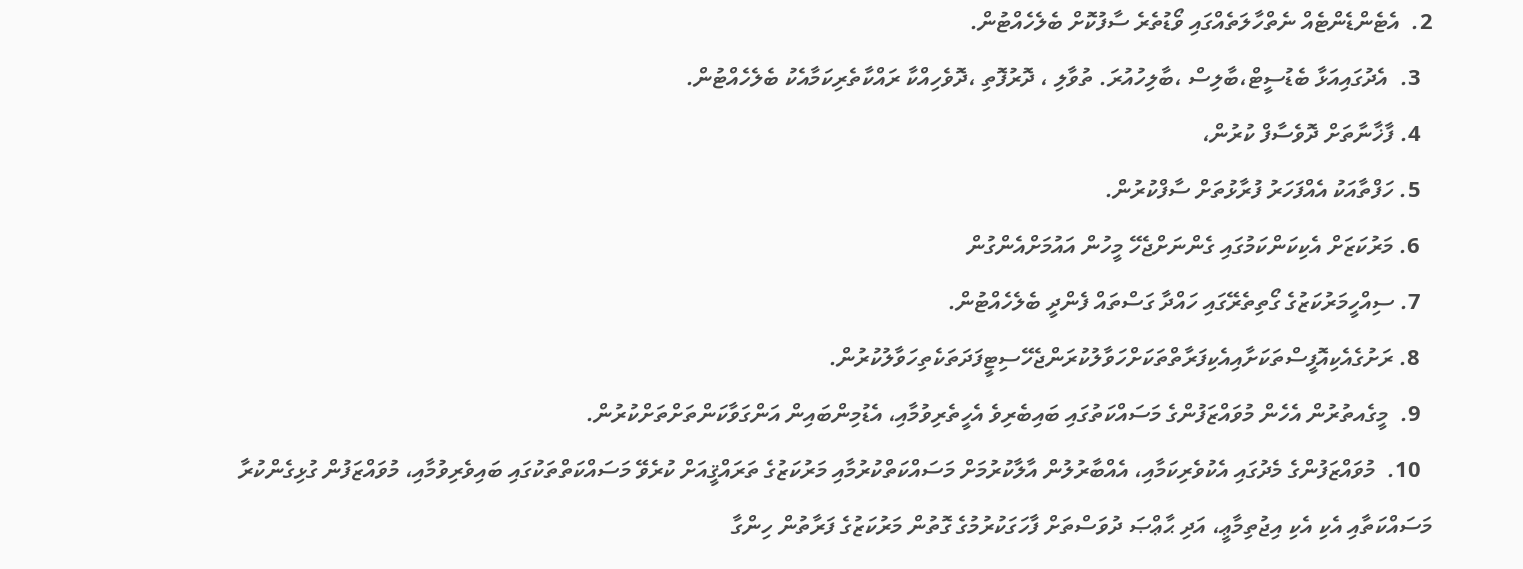2.  އެޓެންޑެންޓެއް ނެތްހާލަތެއްގައި ވޯޑުތެރެ ސާފުކޮށް ބެލެހެއްޓުން.
  3.  އެދުގައިއަޅާ ބެޑުސީޓް،ބާލިސް ،ބާލިހުއުރަ. ތުވާލި ، ދޮރުފޮތި ،ދޮވެހިއްކާ ރައްކާތެރިކަމާއެކު ބެލެހެއްޓުން.
  4. ފާޚާނާތަށް ދޮވެސާފް ކުރުން،
  5. ހަފްތާއަކު އެއްފަހަރު ފުރާޅުތަށް ސާފްކުރުން.
  6. މަރުކަޒަށް އެކިކަންކަމުގައި ގެންނަށްޖެހޭ މީހުން އައުމަށްއެންގުން
  7. ސިއްހީމަރުކަޒުގެ ގޯތިތެރޭގައި ހައްދާ ގަސްތައް ފެންދީ ބެލެހެއްޓުން.
  8. ރަށުގެއެކިއޮފީސްތަކަށާއިއެކިފަރާތްތަކަށްހަވާލުކުރަންޖެހޭސިޓީފަދަތަކެތިހަވާލުކުރުން.
  9.  މީގެއތުރުން އެހެން މުވައްޒަފުންގެ މަސައްކަތުގައި ބައިބެރިވެ އެހީތެރިވުމާއި، އެޑުމިންބައިން އަންގަވާކަންތަށްތަށްކުރުން.
  10.  މުވައްޒަފުންގެ މެދުގައި އެކުވެރިކަމާއި، އެއްބާރުލުން އާލާކުރުމަށް މަސައްކަތްކުރުމާއި މަރުކަޒުގެ ތަރައްޤީއަށް ކުރެވޭ މަސައްކަތްތަކުގައި ބައިވެރިވުމާއި، މުވައްޒަފުން ގުޅިގެންކުރާ މަސައްކަތާއި އެކި އެކި އިޖުތިމާޢީ، އަދި ޙާޢްޞަ ދުވަސްތަށް ފާހަގަކުރުމުގެ ގޮތުން މަރުކަޒުގެ ފަރާތުން ހިންގާ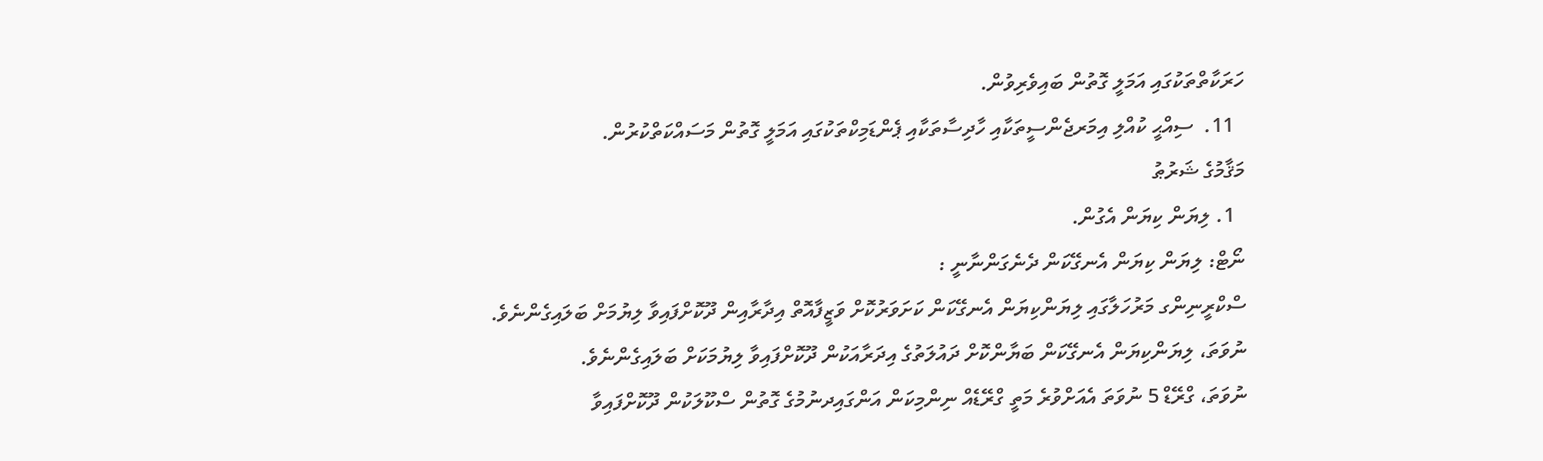ހަރަކާތްތަކުގައި އަމަލީ ގޮތުން ބައިވެރިވުން.
  11.  ސިއްޙީ ކުއްލި އިމަރޖެންސީތަކާއި ހާދިސާތަކާއި ޕެންޑަމިކްތަކުގައި އަމަލީ ގޮތުން މަސައްކަތްކުރުން.
މަޤާމުގެ ޝަރުޠު
  1. ލިޔަން ކިޔަން އެގުން.
ނޯޓް: ލިޔަން ކިޔަން އެނގޭކަން ދެނެގަންނާނީ :
ސްކްރީނިންގ މަރުހަލާގައި ލިޔަންކިޔަން އެނގޭކަން ކަށަވަރުކޮށް ވަޒީފާއޮތް އިދާރާއިން ދޫކޮށްފައިވާ ލިޔުމަށް ބަލައިގެންނެވެ.
ނުވަތަ، ލިޔަންކިޔަން އެނގޭކަން ބަޔާންކޮށް ދައުލަތުގެ އިދަރާއަކުން ދޫކޮށްފައިވާ ލިޔުމަކަށް ބަލައިގެންނެވެ.
ނުވަތަ، ގްރޭޑް 5 ނުވަތަ އެއަށްވުރެ މަތީ ގްރޭޑެއް ނިންމިކަން އަންގައިދނުމުގެ ގޮތުން ސްކޫލަކުން ދޫކޮށްފައިވާ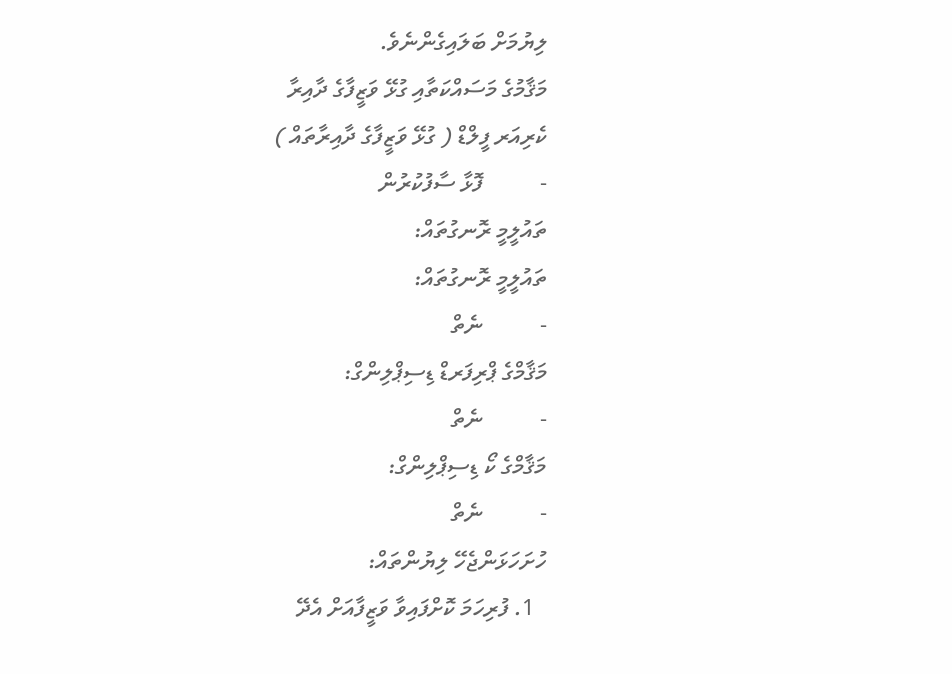ލިޔުމަށް ބަލައިގެންނެވެ.
މަޤާމުގެ މަސައްކަތާއި ގުޅޭ ވަޒީފާގެ ދާއިރާ
ކެރިއަރ ފީލްޑް ( ގުޅޭ ވަޒީފާގެ ދާއިރާތައް )
-          ފޮޅާ ސާފުކުރުން
ތައުލީމީ ރޮނގުތައް:
ތައުލީމީ ރޮނގުތައް:
-          ނެތް
މަޤާމްގެ ޕްރިފަރޑް ޑިސިޕްލިންގް:
-          ނެތް
މަޤާމްގެ ކޯ ޑިސިޕްލިންގް:
-          ނެތް
ހުށަހަޅަންޖެހޭ ލިޔުންތައް:
  1. ފުރިހަމަ ކޮށްފައިވާ ވަޒީފާއަށް އެދޭ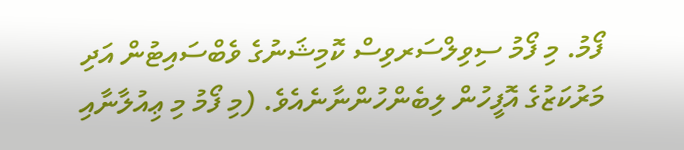ފޯމު. މި ފޯމު ސިވިލްސަރވިސް ކޮމިޝަނުގެ ވެބްސައިޓުން އަދި މަރުކަޒުގެ އޮފީހުން ލިބެންހުންނާނެއެވެ. (މި ފޯމު މި ޢިއުލާނާއި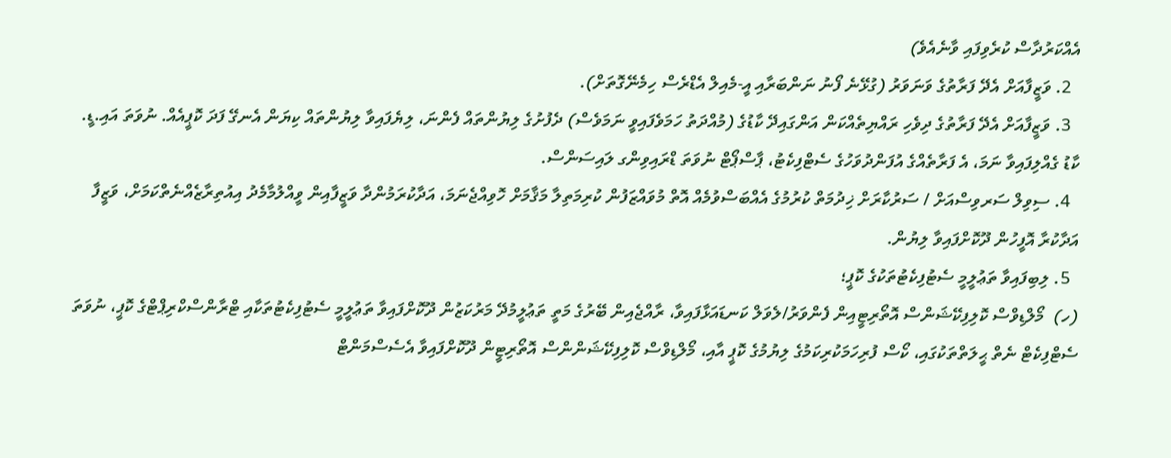އެއްކަރުދާސް ކުރެވިފައި ވާނެއެވެ)
  2. ވަޒީފާއަށް އެދޭ ފަރާތުގެ ވަނަވަރު (ގުޅޭނެ ފޯނު ނަންބަރާއި އީ-މެއިލް އެޑްރެސް ހިމެނޭގޮތަށް).
  3. ވަޒީފާއަށް އެދޭ ފަރާތުގެ ދިވެހި ރައްޔިތެއްކަން އަންގައިދޭ ކާޑުގެ (މުއްދަތު ހަމަވެފައިވީ ނަމަވެސް) ދެފުށުގެ ލިޔުންތައް ފެންނަ، ލިޔެފައިވާ ލިޔުންތައް ކިޔަން އެނގޭ ފަދަ ކޮޕީއެއް. ނުވަތަ އައި.ޑީ. ކާޑު ގެއްލިފައިވާ ނަމަ، އެ ފަރާތެއްގެ އުފަންދުވަހުގެ ސެޓްފިކެޓު، ޕާސްޕޯޓް ނުވަތަ ޑްރައިވިންގ ލައިސަންސް.
  4. ސިވިލް ސަރވިސްއަށް / ސަރުކާރަށް ޚިދުމަތް ކުރުމުގެ އެއްބަސްވުމެއް އޮތް މުވައްޒަފުން ކުރިމަތިލާ މަޤާމަށް ހޮވިއްޖެނަމަ، އަދާކުރަމުންދާ ވަޒީފާއިން ވީއްލުމާމެދު އިއުތިރާޒެއްނެތްކަމަށް، ވަޒީފާ އަދާކުރާ އޮފީހުން ދޫކޮށްފައިވާ ލިޔުން.
  5. ލިބިފައިވާ ތަޢުލީމީ ސެޓުފިކެޓުތަކުގެ ކޮޕީ؛
(ހ)  މޯލްޑިވްސް ކޮލިފިކޭޝަންސް އޮތޯރިޓީއިން ފެންވަރު/ލެވަލް ކަނޑައަޅާފައިވާ، ރާއްޖެއިން ބޭރުގެ މަތީ ތަޢުލީމުދޭ މަރުކަޒުން ދޫކޮށްފައިވާ ތަޢުލީމީ ސެޓުފިކެޓުތަކާއި ޓްރާންސްކްރިޕްޓްގެ ކޮޕީ، ނުވަތަ ސެޓްފިކެޓް ނެތް ޙީލަތްތަކުގައި، ކޯސް ފުރިހަމަކުރިކަމުގެ ލިޔުމުގެ ކޮޕީ އާއި، މޯލްޑިވްސް ކޮލިފިކޭޝަންންސް އޮތޯރިޓީން ދޫކޮށްފައިވާ އެސެސްމަންޓް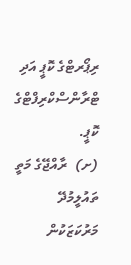ރިޕޯރޓްގެ ކޮޕީ އަދި ޓްރާންސްކްރިފްޓްގެ ކޮޕީ.
(ށ)  ރާއްޖޭގެ މަތީ ތައުލީމުދޭ މަރުކަޒަކުން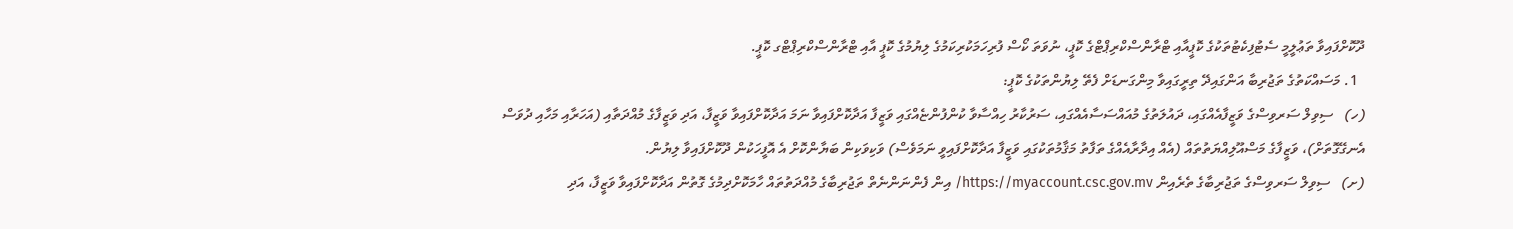ދޫކޮށްފައިވާ ތަޢުލީމީ ސެޓުފިކެޓުތަކުގެ ކޮޕީއާއި ޓްރާންސްކްރިޕްޓްގެ ކޮޕީ، ނުވަތަ ކޯސް ފުރިހަމަކުރިކަމުގެ ލިޔުމުގެ ކޮޕީ އާއި ޓްރާންސްކްރިޕްޓްގ ކޮޕީ.
  1. މަސައްކަތުގެ ތަޖުރިބާ އަންގައިދޭ ތިރީގައިވާ މިންގަނޑަށް ފެތޭ ލިޔުންތަކުގެ ކޮޕީ:
(ހ)   ސިވިލް ސަރވިސްގެ ވަޒީފާއެއްގައި، ދައުލަތުގެ މުއައްސަސާއެއްގައި، ސަރުކާރު ހިއްސާވާ ކުންފުންޏެއްގައި ވަޒީފާ އަދާކޮށްފައިވާ ނަމަ އަދާކޮށްފައިވާ ވަޒީފާ، އަދި ވަޒީފާގެ މުއްދަތާއި (އަހަރާއި މަހާއި ދުވަސް އެނގޭގޮތަށް)، ވަޒީފާގެ މަސްއޫލިއްޔަތުތައް (އެއް އިދާރާއެއްގެ ތަފާތު މަޤާމުތަކުގައި ވަޒީފާ އަދާކޮށްފައިވީ ނަމަވެސް) ވަކިވަކިން ބަޔާންކޮށް އެ އޮފީހަކުން ދޫކޮށްފައިވާ ލިޔުން.
(ށ)   ސިވިލް ސަރވިސްގެ ތަޖުރިބާގެ ތެރެއިން https://myaccount.csc.gov.mv/ އިން ފެންނަންނެތް ތަޖުރިބާގެ މުއްދަތުތައް ހާމަކޮށްދިމުގެ ގޮތުން އަދާކޮށްފައިވާ ވަޒީފާ، އަދި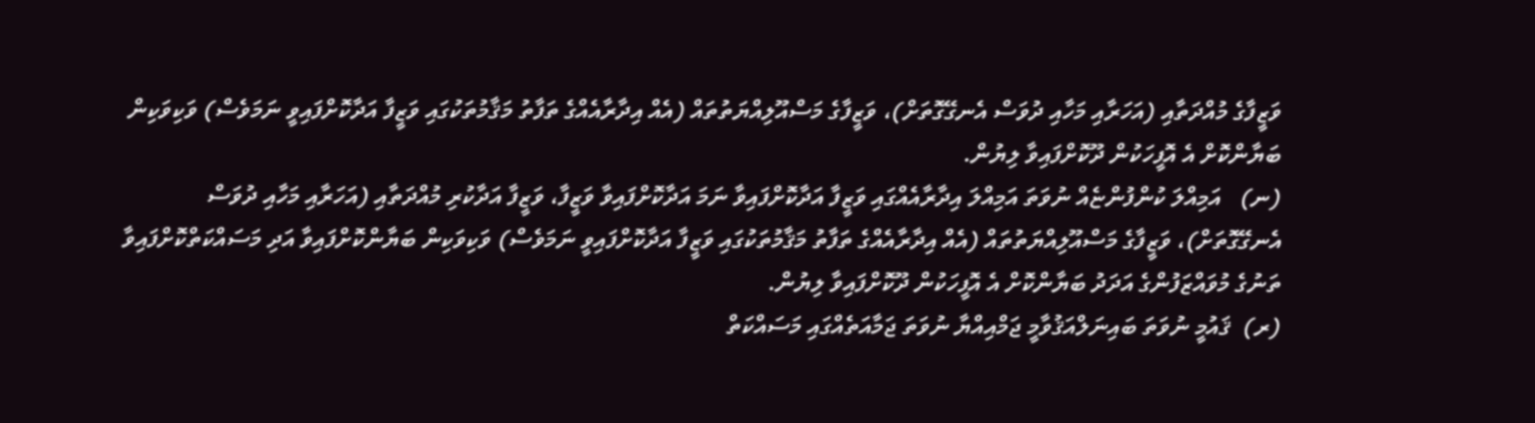ވަޒީފާގެ މުއްދަތާއި (އަހަރާއި މަހާއި ދުވަސް އެނގޭގޮތަށް)، ވަޒީފާގެ މަސްއޫލިއްޔަތުތައް (އެއް އިދާރާއެއްގެ ތަފާތު މަޤާމުތަކުގައި ވަޒީފާ އަދާކޮށްފައިވީ ނަމަވެސް) ވަކިވަކިން ބަޔާންކޮށް އެ އޮފީހަކުން ދޫކޮށްފައިވާ ލިޔުން.
(ނ)   އަމިއްލަ ކުންފުންޏެއް ނުވަތަ އަމިއްލަ އިދާރާއެއްގައި ވަޒީފާ އަދާކޮށްފައިވާ ނަމަ އަދާކޮށްފައިވާ ވަޒީފާ، ވަޒީފާ އަދާކުރި މުއްދަތާއި (އަހަރާއި މަހާއި ދުވަސް އެނގޭގޮތަށް)، ވަޒީފާގެ މަސްއޫލިއްޔަތުތައް (އެއް އިދާރާއެއްގެ ތަފާތު މަޤާމުތަކުގައި ވަޒީފާ އަދާކޮށްފައިވީ ނަމަވެސް) ވަކިވަކިން ބަޔާންކޮށްފައިވާ އަދި މަސައްކަތްކޮށްފައިވާ ތަނުގެ މުވައްޒަފުންގެ އަދަދު ބަޔާންކޮށް އެ އޮފީހަކުން ދޫކޮށްފައިވާ ލިޔުން.
(ރ)  ޤައުމީ ނުވަތަ ބައިނަލްއަޤުވާމީ ޖަމްއިއްޔާ ނުވަތަ ޖަމާއަތެއްގައި މަސައްކަތް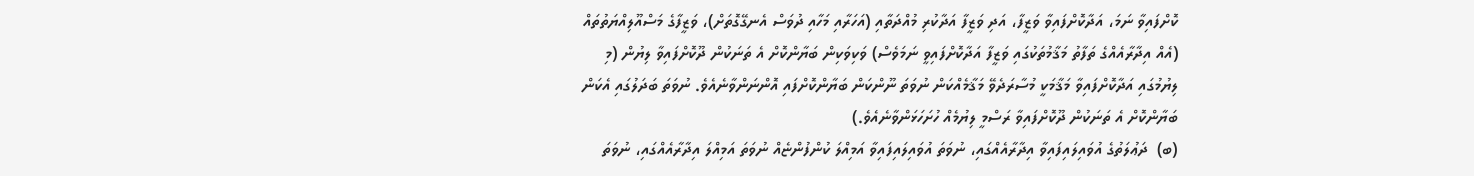ކޮށްފައިވާ ނަމަ، އަދާކޮށްފައިވާ ވަޒީފާ، އަދި ވަޒީފާ އަދާކުރި މުއްދަތާއި (އަހަރާއި މަހާއި ދުވަސް އެނގޭގޮތަށް)، ވަޒީފާގެ މަސްއޫލިއްޔަތުތައް (އެއް އިދާރާއެއްގެ ތަފާތު މަޤާމުތަކުގައި ވަޒީފާ އަދާކޮށްފައިވީ ނަމަވެސް) ވަކިވަކިން ބަޔާންކޮށް އެ ތަނަކުން ދޫކޮށްފައިވާ ލިޔުން (މި ލިޔުމުގައި އަދާކޮށްފައިވާ މަޤާމަކީ މުސާރަދެވޭ މަޤާމެއްކަން ނުވަތަ ނޫންކަން ބަޔާންކޮށްފައި އޮންނަންވާނެއެވެ. ނުވަތަ ބަދަލުގައި އެކަން ބަޔާންކޮށް އެ ތަނަކުން ދޫކޮށްފައިވާ ރަސްމީ ލިޔުމެއް ހުށަހަޅަންވާނެއެވެ.)
(ބ)  ދަޢުލަތުގެ އުވައިލައިފައިވާ އިދާރާއެއްގައި، ނުވަތަ އުވައިލައިފައިވާ އަމިއްލަ ކުންފުންޏެއް ނުވަތަ އަމިއްލަ އިދާރާއެއްގައި، ނުވަތަ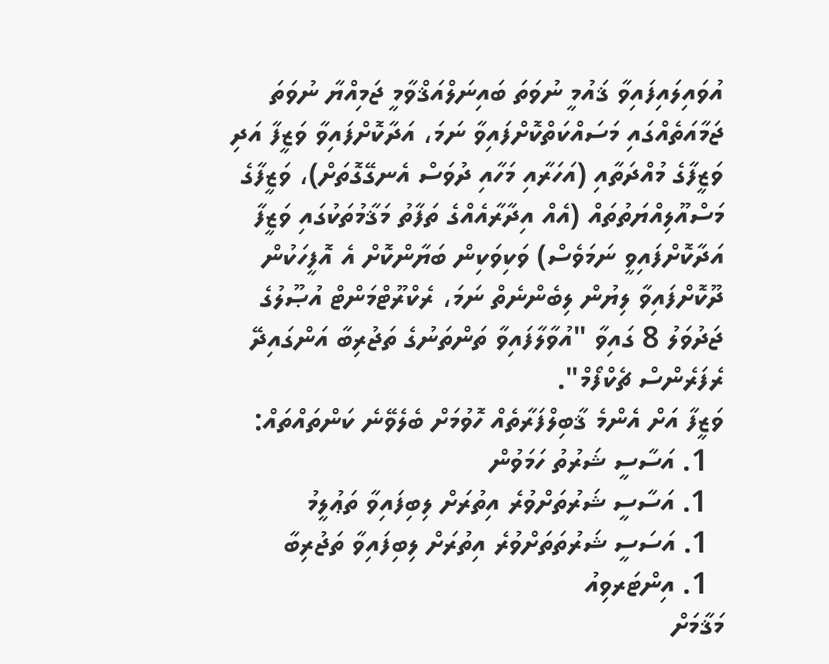އުވައިލައިފައިވާ ޤައުމީ ނުވަތަ ބައިނަލްއަޤްވާމީ ޖަމިއްޔާ ނުވަތަ ޖަމާއަތެއްގައި މަސައްކަތްކޮށްފައިވާ ނަމަ، އަދާކޮށްފައިވާ ވަޒީފާ އަދި ވަޒީފާގެ މުއްދަތާއި (އަހަރާއި މަހާއި ދުވަސް އެނގޭގޮތަށް)، ވަޒީފާގެ މަސްއޫލިއްޔަތުތައް (އެއް އިދާރާއެއްގެ ތަފާތު މަޤާމުތަކުގައި ވަޒީފާ އަދާކޮށްފައިވީ ނަމަވެސް) ވަކިވަކިން ބަޔާންކޮށް އެ އޮފީހަކުން ދޫކޮށްފައިވާ ލިޔުން ލިބެންނެތް ނަމަ، ރެކްރޫޓްމަންޓް އުޞޫލުގެ ޖަދުވަލު 8 ގައިވާ "އުވާލާފައިވާ ތަންތަނުގެ ތަޖުރިބާ އަންގައިދޭ ރެފަރެންސް ޗެކްފޯމް".
ވަޒީފާ އަށް އެންމެ ޤާބިލްފަރާތެއް ހޮވުމަށް ބެލެވޭނެ ކަންތައްތައް:
  1. އަސާސީ ޝަރުތު ހަމަވުން
  1. އަސާސީ ޝަރުތަށްވުރެ އިތުރަށް ލިބިފައިވާ ތަޢުލީމު
  1. އަސަސީ ޝަރުތަތަށްވުރެ އިތުރަށް ލިބިފައިވާ ތަޖުރިބާ
  1. އިންޓަރވިއު
މަޤާމަށް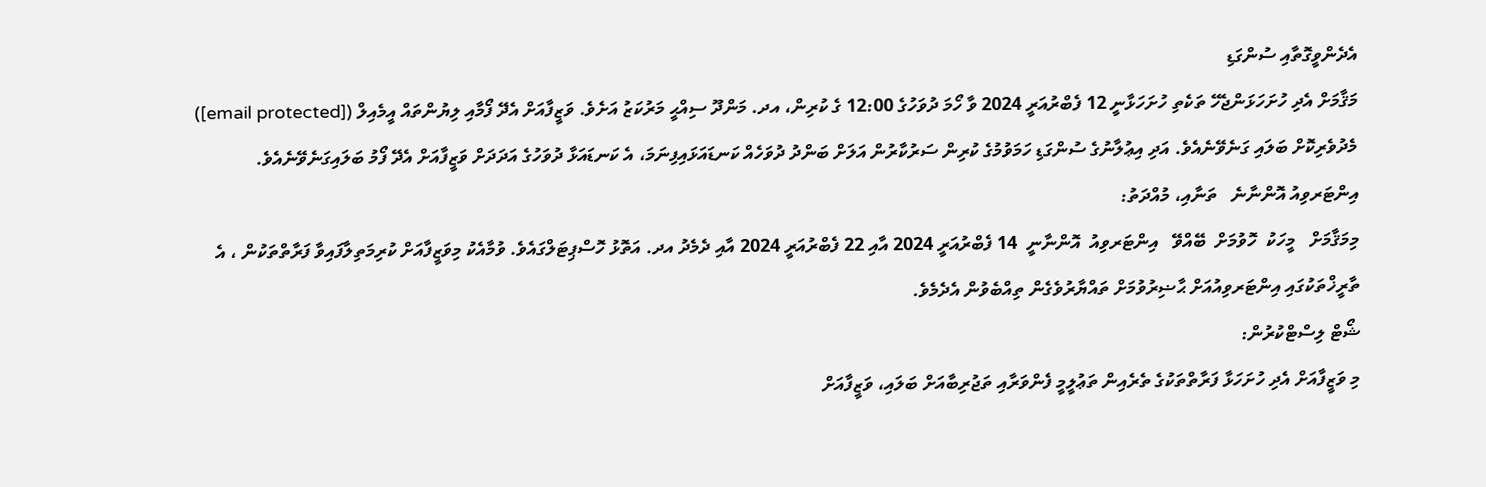އެދެންވީގޮތާއި ސުންގަޑި
މަޤާމަށް އެދި ހުށަހަޅަންޖެހޭ ތަކެތި ހުށަހަޅާނީ 12 ފެބްރުއަރީ 2024 ވާ ހޯމަ ދުވަހުގެ 12:00 ގެ ކުރިން، އދ. މަންދޫ ސިއްޙީ މަރުކަޒު އަށެވެ. ވަޒީފާއަށް އެދޭ ފޯމާއި ލިޔުންތައް އީމެއިލް ([email protected]) މެދުވެރިކޮށް ބަލައި ގަނެވޭނެއެވެ. އަދި އިޢުލާނުގެ ސުންގަޑި ހަމަވުމުގެ ކުރިން ސަރުކާރުން އަލަށް ބަންދު ދުވަހެއް ކަނޑައަޅައިފިނަމަ، އެ ކަނޑައަޅާ ދުވަހުގެ އަދަދަށް ވަޒީފާއަށް އެދޭ ފޯމު ބަލައިގަނެވޭނެއެވެ.
އިންޓަރވިއު އޮންނާނެ   ތަނާއި، މުއްދަތު:
މިމަޤާމަށް   މީހަކު  ހޮވުމަށް  ބޭއްވޭ   އިންޓަރވިއު  އޮންނާނީ  14 ފެބްރުއަރީ 2024 އާއި 22 ފެބްރުއަރީ 2024 އާއި ދެމެދު އދ. އަތޮޅު ހޮސްޕިޓަލްގައެވެ. ވުމާއެކު މިވަޒީފާއަށް ކުރިމަތިލާފައިވާ ފަރާތްތަކުން ، އެ ތާރީޚްތަކުގައި އިންޓަރވިއުއަށް ޙާޟިރުވުމަށް ތައްޔާރުވެގެން ތިއްބެވުން އެދެމެވެ.
ޝޯޓް ލިސްޓްކުރުން:
މި ވަޒީފާއަށް އެދި ހުށަހަޅާ ފަރާތްތަކުގެ ތެރެއިން ތަޢުލީމީ ފެންވަރާއި ތަޖުރިބާއަށް ބަލައި، ވަޒީފާއަށް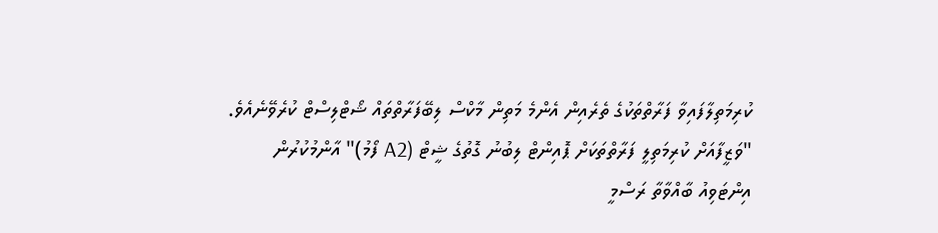ކުރިމަތިލާފައިވާ ފަރާތްތަކުގެ ތެރެއިން އެންމެ މަތިން މާކްސް ލިބޭފަރާތްތައް ޝޯޓްލިސްޓް ކުރެވޭނެއެވެ.
"ވަޒީފާއަށް ކުރިމަތިލީ ފަރާތްތަކަށް ޕޮއިންޓް ލިބުނު ގޮތުގެ ޝީޓް (A2 ފޯމު)" އާންމުކުރުން
އިންޓަވިއު ބާއްވާތާ ރަސްމީ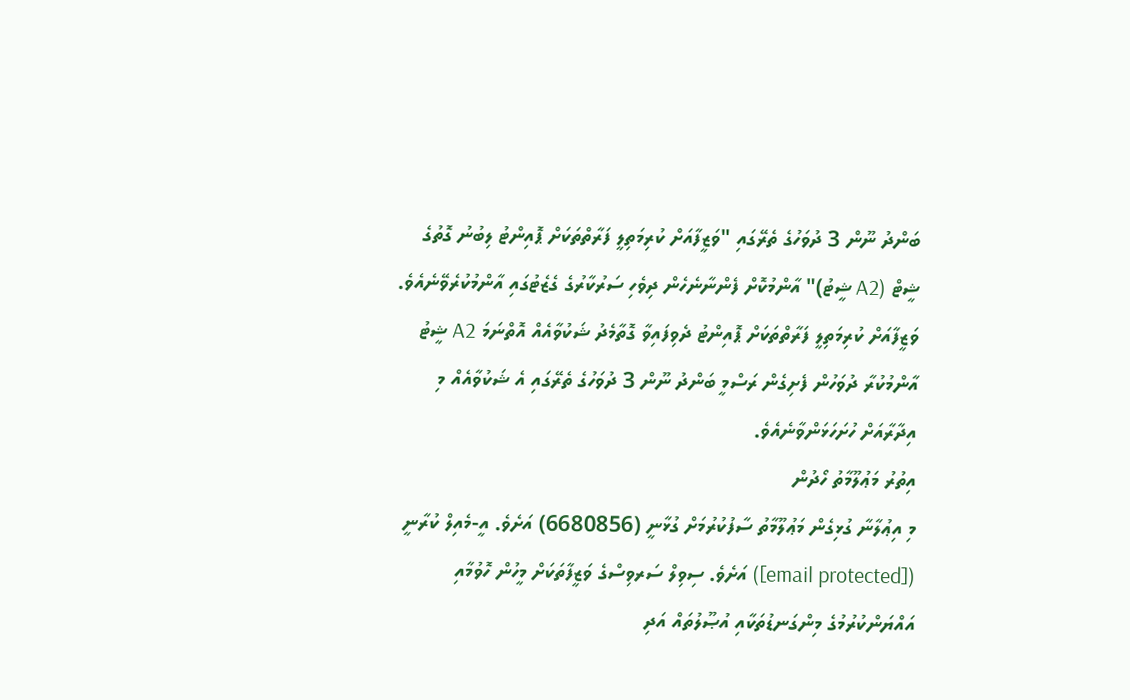ބަންދު ނޫން 3 ދުވަހުގެ ތެރޭގައި "ވަޒީފާއަށް ކުރިމަތިލީ ފަރާތްތަކަށް ޕޮއިންޓު ލިބުނު ގޮތުގެ ޝީޓް (A2 ޝީޓު)" އާންމުކޮށް ފެންނާނެހެން ދިވެހި ސަރުކާރުގެ ގެޒެޓުގައި އާންމުކުރެވޭނެއެވެ. ވަޒީފާއަށް ކުރިމަތިލީ ފަރާތްތަކަށް ޕޮއިންޓު ދެވިފައިވާ ގޮތާމެދު ޝަކުވާއެއް އޮތްނަމަ A2 ޝީޓު އާންމުކުރާ ދުވަހުން ފެށިގެން ރަސްމީ ބަންދު ނޫން 3 ދުވަހުގެ ތެރޭގައި އެ ޝަކުވާއެއް މި އިދާރާއަށް ހުށަހަޅަންވާނެއެވެ.
އިތުރު މަޢުލޫމާތު ހޯދުން
މި އިޢުލާނާ ގުޅިގެން މަޢުލޫމާތު ސާފުކުރުމަށް ގުޅާނީ (6680856) އަށެވެ. އީ-މެއިލް ކުރާނީ ([email protected]) އަށެވެ. ސިވިލް ސަރވިސްގެ ވަޒީފާތަކަށް މީހުން ހޮވުމާއި އައްޔަންކުރުމުގެ މިންގަނޑުތަކާއި އުޞޫލުތައް އަދި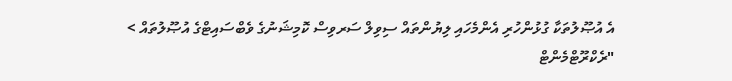އެ އުޞޫލުތަކާ ގުޅުންހުރި އެންމެހައި ލިޔުންތައް ސިވިލް ސަރވިސް ކޮމިޝަނުގެ ވެބްސައިޓްގެ އުޞޫލުތައް > "ރެކްރޫޓްމެންޓް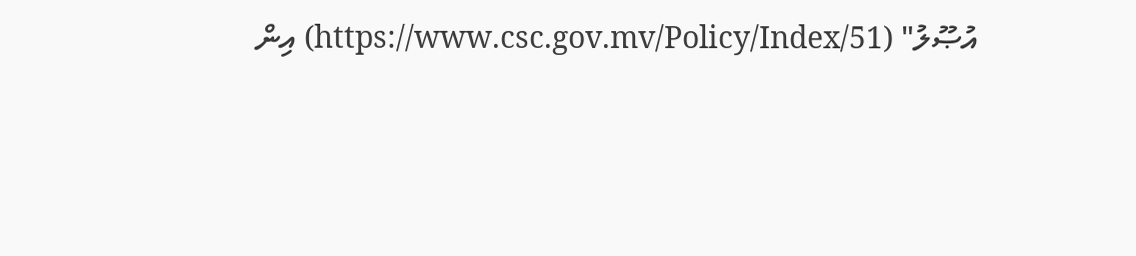އުޞޫލު" (https://www.csc.gov.mv/Policy/Index/51) އިން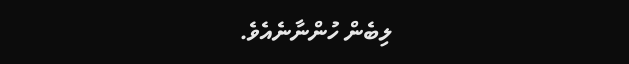ލިބެން ހުންނާނެއެވެ.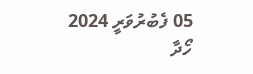05 ފެބުރުވަރީ 2024
ހޯދާ